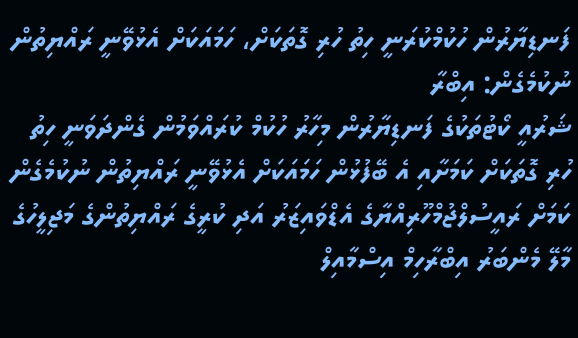ފަނޑިޔާރުން ހުކުމްކުރަނީ ހިތު ހުރި ގޮތަކަށް، ހަމައަކަށް އެޅުވޭނީ ރައްޔިތުން ނުކުމެގެން: އިބްރާ
ޝަރުއީ ކޯޓުތަކުގެ ފަނޑިޔާރުން މިހާރު ހުކުމް ކުރައްވަމުން ގެންދަވަނީ ހިތު ހުރި ގޮތަކަށް ކަމަށާއި އެ ބޭފުޅުން ހަމައަކަށް އެޅުވޭނީ ރައްޔިތުން ނުކުމެގެން ކަމަށް ރައީސުލްޖުމްހޫރިއްޔާގެ އެޑްވައިޒަރު އަދި ކުރީގެ ރައްޔިތުންގެ މަޖިލީހުގެ މާލޭ މެންބަރު އިބްރާހިމް އިސްމާއިލް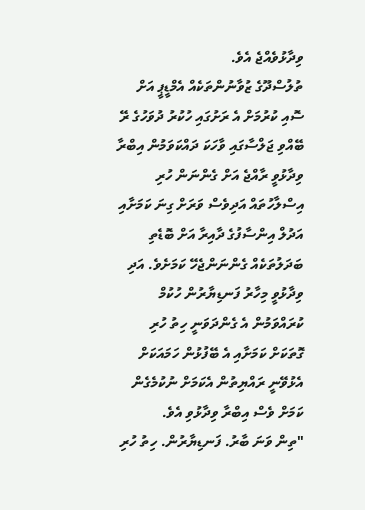ވިދާޅުވެއްޖެ އެވެ.
ތުލުސްދޫގެ ޒުވާނުންތަކެއް އެމްޑީޕީ އަށް ސޮއި ކުރުމަށް އެ ރަށުގައި ހުކުރު ދުވަހުގެ ރޭ ބޭއްވި ޖަލްސާގައި ވާހަކަ ދައްކަވަމުން އިބްރާ ވިދާޅުވީ ރާއްޖެ އަށް ގެންނަން ހުރި އިސްލާހުތައް އަދިވެސް ވަރަށް ގިނަ ކަމަށާއި އަދުލް އިންސާފުގެ ދާއިރާ އަށް ބޮޑެތި ބަދަލުތަކެއް ގެންނަންޖެހޭ ކަމަށެވެ. އަދި ވިދާޅުވީ މިހާރު ފަނޑިޔާރުން ހުކުމް ކުރައްވަމުން އެ ގެންދަވަނީ ހިތު ހުރި ގޮތަކަށް ކަމަށާއި އެ ބޭފުޅުން ހަމައަކަށް އެޅުވޭނީ ރައްޔިތުން އެކަމަށް ނުކުމެގެން ކަމަށް ވެސް އިބްރާ ވިދާޅުވި އެވެ.
"ތިން ވަނަ ބާރު. ފަނޑިޔާރުން. ހިތު ހުރި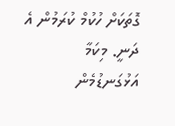ގޮތަކަށް ހުކުމް ކުރަމުން އެ ދަނީ. މިކަމާ އަޅުގަނޑުމެން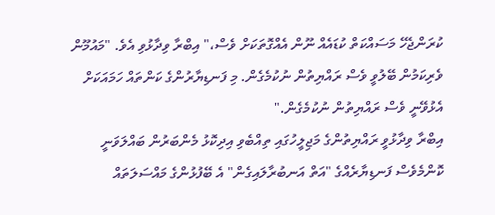ކުރަންޖެހޭ މަސައްކަތް ކުޑައެއް ނޫން އެއްގޮތަކަށް ވެސް،" އިބްރާ ވިދާޅުވި އެވެ. "މައުމޫން ވެރިކަމުން ބޭލުވީ ވެސް ރައްޔިތުން ނުކުމެގެން. މި ފަނޑިޔާރުންގެ ކަންތައް ހަމައަކަށް އެޅުވޭނީ ވެސް ރައްޔިތުން ނުކުމެގެން."
އިބްރާ ވިދާޅުވީ ރައްޔިތުންގެ މަޖިލީހުގައި ތިއްބެވި އިދިކޮޅު މެންބަރުން ބައްލަވަނީ ކޮންމެވެސް ފަނޑިޔާރެއްގެ "އަތް އަނބުރާލައިގެން" އެ ބޭފުޅުންގެ މައްސަލަތައް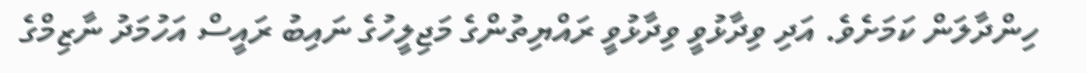ހިންދާލަން ކަމަށެވެ. އަދި ވިދާޅުވީ ވިދާޅުވީ ރައްޔިތުންގެ މަޖިލީހުގެ ނައިބު ރައީސް އަހުމަދު ނާޒިމްގެ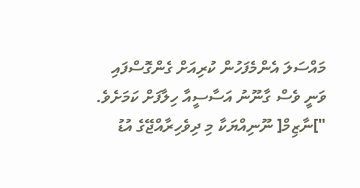މައްސަލަ އެންމެފަހުން ކުރިއަށް ގެންގޮސްފައި ވަނީ ވެސް ގާނޫނު އަސާސީއާ ހިލާފަށް ކަމަށެވެ.
"]ނާޒިމް[ ނޫނިއްޔަކާ މި ދިވެހިރާއްޖޭގެ އުޑު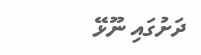ދަށުގައި ނޫޅޭ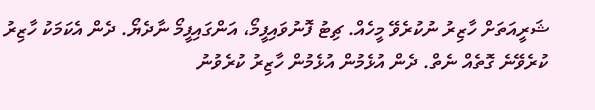ޝަރީއަތަށް ހާޒިރު ނުކުރެވޭ މީހެއް. ޗިޓު ފޮނުވައިފީމޯ، އަންގައިފީމޯ ނާދެޔޯ. ދެން އެކަމަކު ހާޒިރު ކުރެވޭނެ ގޮތެއް ނެތް. ދެން އުޅެމުން އުޅެމުން ހާޒިރު ކުރެވުނު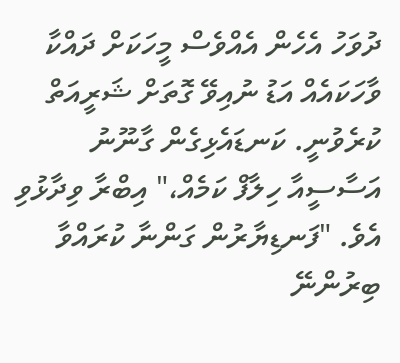ދުވަހު އެހެން އެއްވެސް މީހަކަށް ދައްކާ ވާހަކައެއް އަޑު ނުއިވޭ ގޮތަށް ޝަރީއަތް ކުރެވުނީ. ކަނޑައެޅިގެން ގާނޫނު އަސާސީއާ ހިލާފް ކަމެއް،" އިބްރާ ވިދާޅުވި އެވެ. "ފަނޑިޔާރުން ގަންނާ ކުރައްވާ ބިރުންނޭ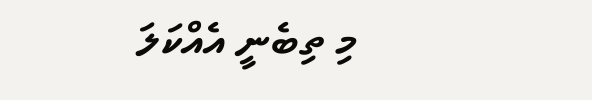މި ތިބެނީ އެއްކަލަ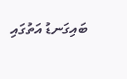ބައިގަނޑު އަތުގައި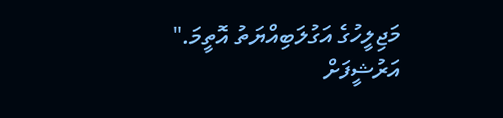މަޖިލީހުގެ އަގުލަބިއްޔަތު އޮތީމަ."
އަރުޝީފަށް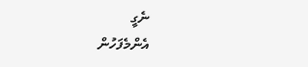ނެގީ
އެންމެފަހުން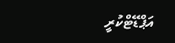އަޕްޑޭޓްކުރީ